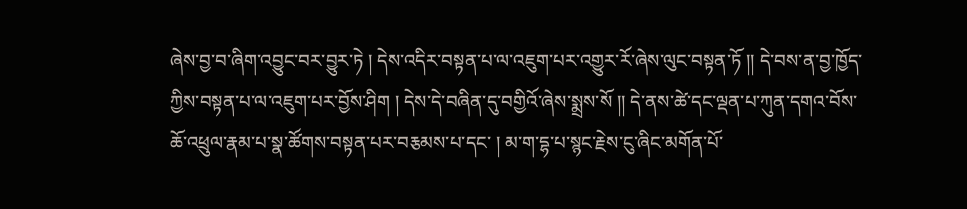ཞེས་བྱ་བ་ཞིག་འབྱུང་བར་བྱུར་ཏེ ། དེས་འདིར་བསྟན་པ་ལ་འཇུག་པར་འགྱུར་རོ་ཞེས་ལུང་བསྟན་ཏོ །། དེ་བས་ན་བྱ་ཁྱོད་ཀྱིས་བསྟན་པ་ལ་འཇུག་པར་བྱོས་ཤིག ། དེས་དེ་བཞིན་དུ་བགྱིའོ་ཞེས་སྨྲས་སོ །། དེ་ནས་ཚེ་དང་ལྡན་པ་ཀུན་དགའ་བོས་ཆོ་འཕྲུལ་རྣམ་པ་སྣ་ཚོགས་བསྟན་པར་བརྕམས་པ་དང་ ། མ་ག་དྷ་པ་སྙང་རྗེས་ངུ་ཞིང་མགོན་པོ་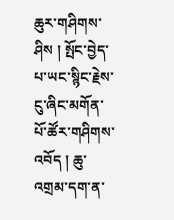ཆུར་གཤིགས་ཤིས ། སྤོང་བྱེད་པ་ཡང་སྙིང་རྗེས་ངུ་ཞིང་མགོན་པོ་ཚོར་གཤིགས་འབོད ། ཆུ་འགྲམ་དག་ན་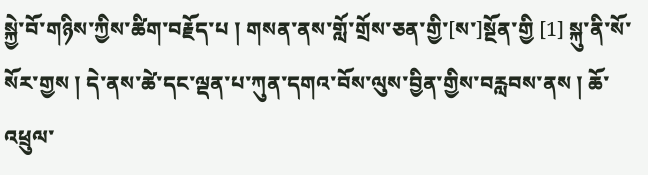སྐྱེ་བོ་གཉིས་ཀྱིས་ཚིག་བརྗོད་པ ། གསན་ནས་གློ་གྲོས་ཅན་གྱི་[ས་]སྔོན་གྱི [1] སྐུ་ནི་སོ་སོར་གྱས ། དེ་ནས་ཚེ་དང་ལྡན་པ་ཀུན་དགའ་བོས་ལུས་བྱིན་གྱིས་བརླབས་ནས ། ཆོ་འཕྲུལ་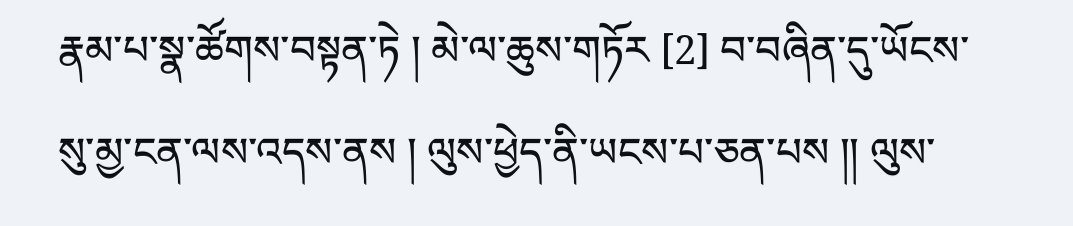རྣམ་པ་སྣ་ཚོགས་བསྟན་ཏེ ། མེ་ལ་ཆུས་གཏོར [2] བ་བཞིན་དུ་ཡོངས་སུ་མྱ་ངན་ལས་འདས་ནས ། ལུས་ཕྱེད་ནི་ཡངས་པ་ཅན་པས །། ལུས་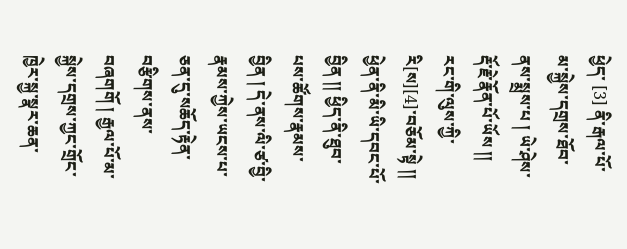ཕྱེད་ [3] ནི་རྒལ་པོ་མ་སྐྱེས་དགྲས་ཐོབ་ནས་སྨྲས་པ ། ཡེ་ཤེས་རྡོ་རྗེ་རྣོན་པོ་ཡོས །། རང་གི་ལུས་ཀྱི་རི[ས][4]་བཅོམ་སྟེ །། ཕྱེན་ནི་མི་ཡི་དབང་པོ་བྱིན །། ཕྱིད་ནི་ཐུབ་པས་ཚོགས་རྣམས་བྱིན ། དེ་ནས་ལི་ཙ་བྱི་རྣམས་ཀྱེས་ཡངས་པ་ཅན་དུ་སཆོད་རྟེན་བརྩིགས་ནས་བཞགགོ ། རྒྱལ་པོ་མ་སྐྱེས་དགྲས་ཀྱང་གྲོང་ཁྱེར་སྐྱ་སྣར་ཆན་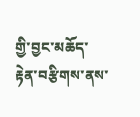གྱི་བྱང་མཆོད་རྟེན་བརྩིགས་ནས་